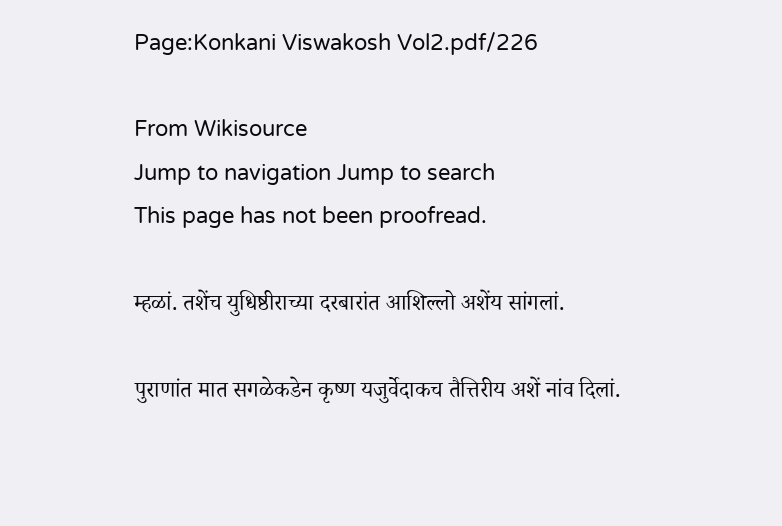Page:Konkani Viswakosh Vol2.pdf/226

From Wikisource
Jump to navigation Jump to search
This page has not been proofread.

म्हळां. तशेंच युधिष्ठीराच्या दरबारांत आशिल्लो अशेंय सांगलां.

पुराणांत मात सगळेकडेन कृष्ण यजुर्वेदाकच तैत्तिरीय अशें नांव दिलां.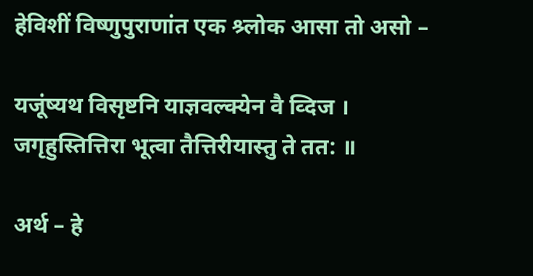हेविशीं विष्णुपुराणांत एक श्र्लोक आसा तो असो –

यजूंष्यथ विसृष्टनि याज्ञवल्क्येन वै व्दिज ।
जगृहुस्तित्तिरा भूत्वा तैत्तिरीयास्तु ते तत: ॥

अर्थ – हे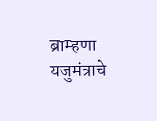ब्राम्हणा यजुमंत्राचे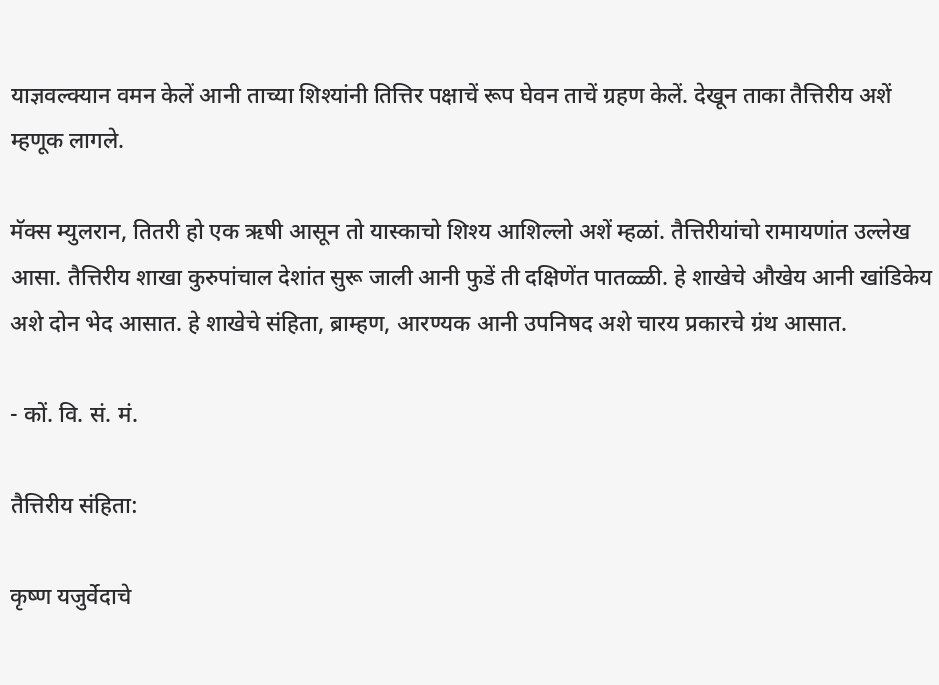याज्ञवल्क्यान वमन केलें आनी ताच्या शिश्यांनी तित्तिर पक्षाचें रूप घेवन ताचें ग्रहण केलें. देखून ताका तैत्तिरीय अशें म्हणूक लागले.

मॅक्स म्युलरान, तितरी हो एक ऋषी आसून तो यास्काचो शिश्य आशिल्लो अशें म्हळां. तैत्तिरीयांचो रामायणांत उल्लेख आसा. तैत्तिरीय शाखा कुरुपांचाल देशांत सुरू जाली आनी फुडें ती दक्षिणेंत पातळ्ळी. हे शाखेचे औखेय आनी खांडिकेय अशे दोन भेद आसात. हे शाखेचे संहिता, ब्राम्हण, आरण्यक आनी उपनिषद अशे चारय प्रकारचे ग्रंथ आसात.

- कों. वि. सं. मं.

तैत्तिरीय संहिता:

कृष्ण यजुर्वेदाचे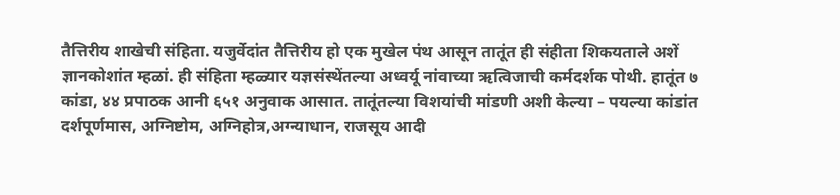तैत्तिरीय शाखेची संहिता. यजुर्वेदांत तैत्तिरीय हो एक मुखेल पंथ आसून तातूंत ही संहीता शिकयताले अशें ज्ञानकोशांत म्हळां. ही संहिता म्हळ्यार यज्ञसंस्थेंतल्या अध्वर्यू नांवाच्या ऋत्विजाची कर्मदर्शक पोथी. हातूंत ७ कांडा, ४४ प्रपाठक आनी ६५१ अनुवाक आसात. तातूंतल्या विशयांची मांडणी अशी केल्या – पयल्या कांडांत दर्शपूर्णमास, अग्निष्टोम, अग्निहोत्र,अग्न्याधान, राजसूय आदी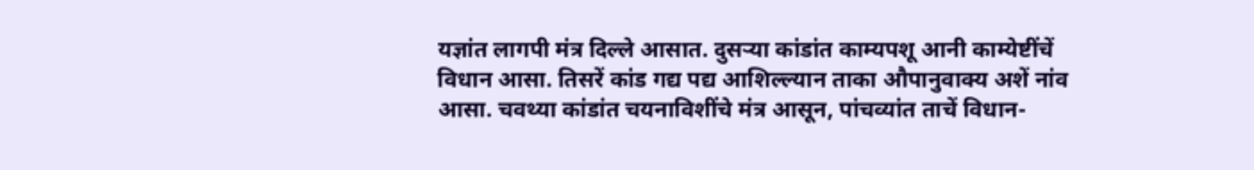यज्ञांत लागपी मंत्र दिल्ले आसात. दुसर्‍या कांडांत काम्यपशू आनी काम्येष्टींचें विधान आसा. तिसरें कांड गद्य पद्य आशिल्ल्यान ताका औपानुवाक्य अशें नांव आसा. चवथ्या कांडांत चयनाविशींचे मंत्र आसून, पांचव्यांत ताचें विधान-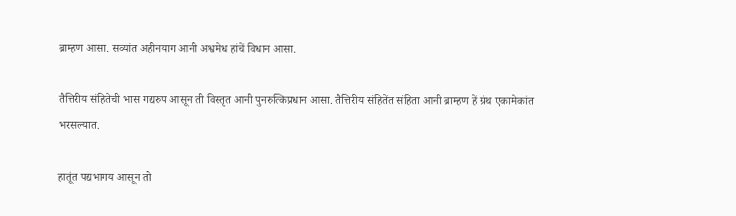ब्राम्हण आसा. सव्यांत अहीनयाग आनी अश्वमेध हांचें विधान आसा.

तैत्तिरीय संहितेची भास गद्यरुप आसून ती विस्तृत आनी पुनरुत्किप्रधान आसा. तैत्तिरीय संहितेंत संहिता आनी ब्राम्हण हें ग्रंथ एकामेकांत भरसल्यात.

हातूंत पद्यभागय आसून तो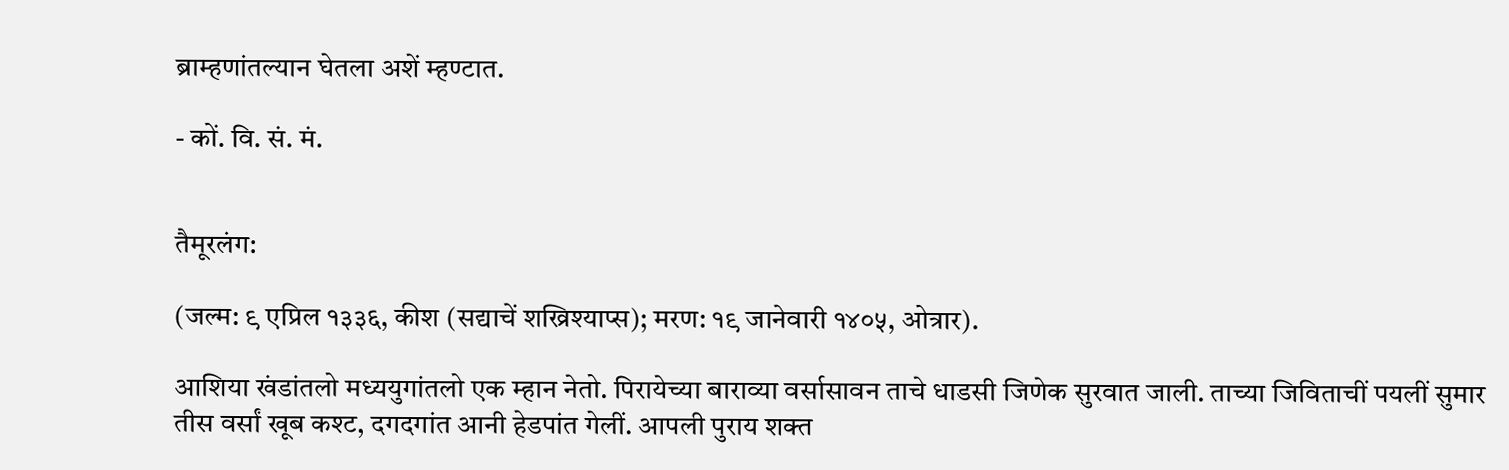ब्राम्हणांतल्यान घेतला अशें म्हण्टात.

- कों. वि. सं. मं.


तैमूरलंग:

(जल्म: ९ एप्रिल १३३६, कीश (सद्याचें शख्रिश्याप्स); मरण: १९ जानेवारी १४०५, ओत्रार).

आशिया खंडांतलो मध्ययुगांतलो एक म्हान नेतो. पिरायेच्या बाराव्या वर्सासावन ताचे धाडसी जिणेक सुरवात जाली. ताच्या जिविताचीं पयलीं सुमार तीस वर्सां खूब कश्ट, दगदगांत आनी हेडपांत गेलीं. आपली पुराय शक्त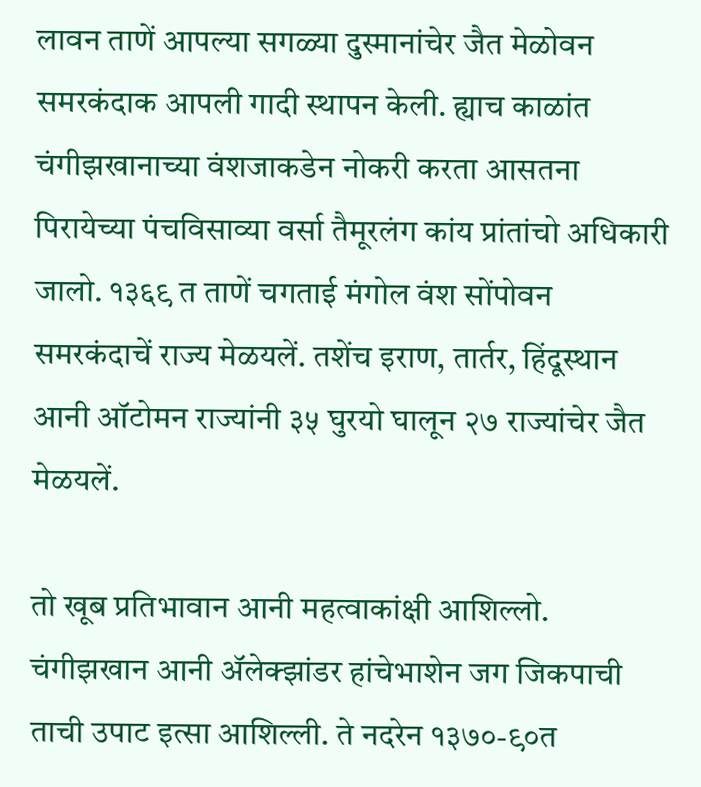लावन ताणें आपल्या सगळ्या दुस्मानांचेर जैत मेळोवन समरकंदाक आपली गादी स्थापन केली. ह्याच काळांत चंगीझखानाच्या वंशजाकडेन नोकरी करता आसतना पिरायेच्या पंचविसाव्या वर्सा तैमूरलंग कांय प्रांतांचो अधिकारी जालो. १३६९ त ताणें चगताई मंगोल वंश सोंपोवन समरकंदाचें राज्य मेळयलें. तशेंच इराण, तार्तर, हिंदूस्थान आनी ऑटोमन राज्यांनी ३५ घुरयो घालून २७ राज्यांचेर जैत मेळयलें.

तो खूब प्रतिभावान आनी महत्वाकांक्षी आशिल्लो. चंगीझखान आनी ॲलेक्झांडर हांचेभाशेन जग जिकपाची ताची उपाट इत्सा आशिल्ली. ते नदरेन १३७०-९०त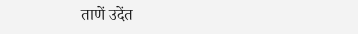ताणें उदेंत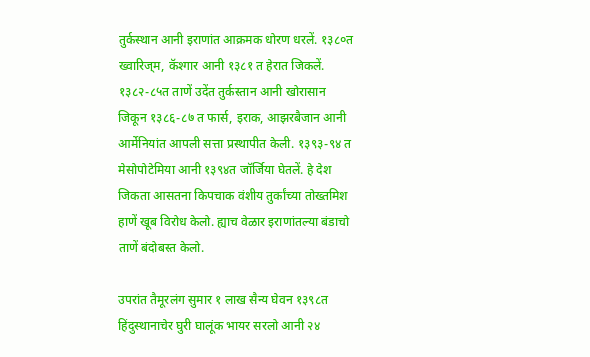तुर्कस्थान आनी इराणांत आक्रमक धोरण धरलें. १३८०त ख्वारिज्‌म, कॅश्गार आनी १३८१ त हेरात जिकलें. १३८२-८५त ताणें उदेंत तुर्कस्तान आनी खोरासान जिकून १३८६-८७ त फार्स, इराक, आझरबैजान आनी आर्मेनियांत आपली सत्ता प्रस्थापीत केली. १३९३-९४ त मेसोपोटेमिया आनी १३९४त जॉर्जिया घेतलें. हे देश जिकता आसतना किपचाक वंशीय तुर्कांच्या तोख्तमिश हाणें खूब विरोध केलो. ह्याच वेळार इराणांतल्या बंडाचो ताणें बंदोबस्त केलो.

उपरांत तैमूरलंग सुमार १ लाख सैन्य घेवन १३९८त हिंदुस्थानाचेर घुरी घालूंक भायर सरलो आनी २४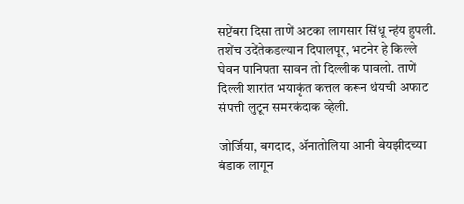सप्टेंबरा दिसा ताणें अटका लागसार सिंधू न्हंय हुपली. तशेंच उदेंतेकडल्यान दिपालपूर, भटनेर हे किल्ले घेवन पानिपता सावन तो दिल्लीक पावलो. ताणें दिल्ली शारांत भयाकृंत कत्तल करून थंयची अफाट संपत्ती लुटून समरकंदाक व्हेली.

जोर्जिया, बगदाद, ॲनातोलिया आनी बेयझीदच्या बंडाक लागून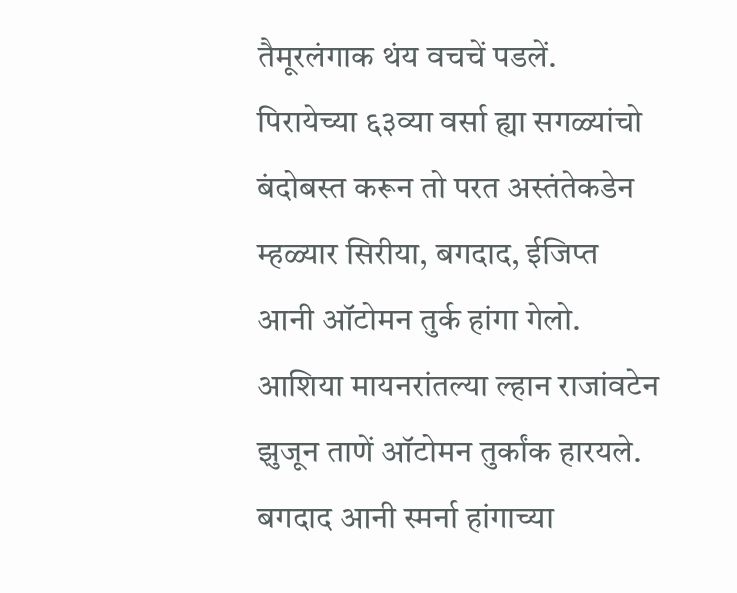तैमूरलंगाक थंय वचचें पडलें. पिरायेच्या ६३व्या वर्सा ह्या सगळ्यांचो बंदोबस्त करून तो परत अस्तंतेकडेन म्हळ्यार सिरीया, बगदाद, ईजिप्त आनी ऑटोमन तुर्क हांगा गेलो. आशिया मायनरांतल्या ल्हान राजांवटेन झुजून ताणें ऑटोमन तुर्कांक हारयले. बगदाद आनी स्मर्ना हांगाच्या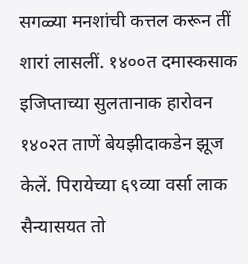सगळ्या मनशांची कत्तल करून तीं शारां लासलीं. १४००त दमास्कसाक इजिप्ताच्या सुलतानाक हारोवन १४०२त ताणें बेयझीदाकडेन झूज केलें. पिरायेच्या ६९व्या वर्सा लाक सैन्यासयत तो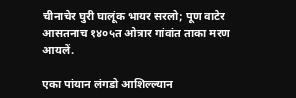चीनाचेर घुरी घालूंक भायर सरलो; पूण वाटेर आसतनाच १४०५त ओत्रार गांवांत ताका मरण आयलें.

एका पांयान लंगडो आशिल्ल्यान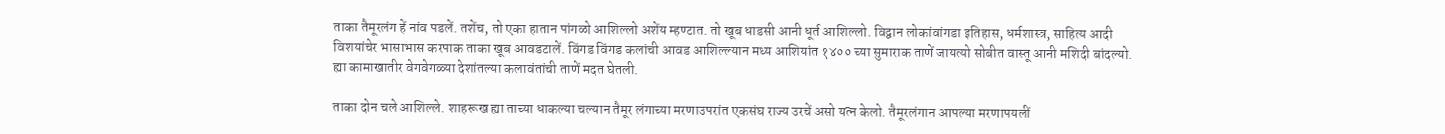ताका तैमूरलंग हें नांव पडलें. तशेंच, तो एका हातान पांगळो आशिल्लो अशेंय म्हण्टात. तो खूब धाडसी आनी धूर्त आशिल्लो. विद्वान लोकांवांगडा इतिहास, धर्मशास्त्र, साहित्य आदी विशयांचेर भासाभास करपाक ताका खूब आवडटालें. विंगड विंगड कलांची आवड आशिल्ल्यान मध्य आशियांत १४०० च्या सुमाराक ताणें जायत्यो सोबीत वास्तू आनी मशिदी बांदल्यो. ह्या कामाखातीर वेगवेगळ्या देशांतल्या कलावंतांची ताणें मदत घेतली.

ताका दोन चले आशिल्ले. शाहरूख ह्या ताच्या धाकल्या चल्यान तैमूर लंगाच्या मरणाउपरांत एकसंघ राज्य उरचें असो यत्न केलो. तैमूरलंगान आपल्या मरणापयलीं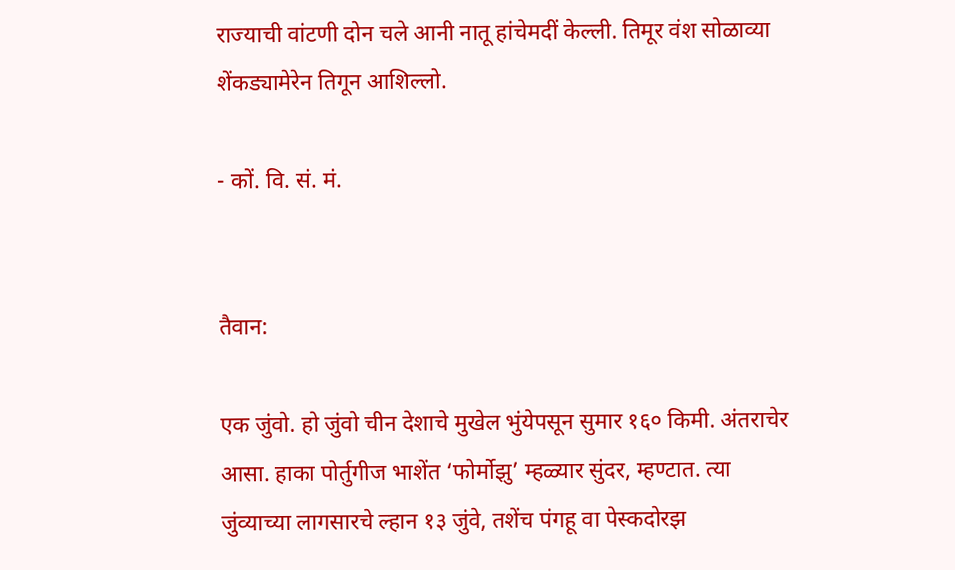राज्याची वांटणी दोन चले आनी नातू हांचेमदीं केल्ली. तिमूर वंश सोळाव्या शेंकड्यामेरेन तिगून आशिल्लो.

- कों. वि. सं. मं.


तैवान:

एक जुंवो. हो जुंवो चीन देशाचे मुखेल भुंयेपसून सुमार १६० किमी. अंतराचेर आसा. हाका पोर्तुगीज भाशेंत ‘फोर्मोझु’ म्हळ्यार सुंदर, म्हण्टात. त्या जुंव्याच्या लागसारचे ल्हान १३ जुंवे, तशेंच पंगहू वा पेस्कदोरझ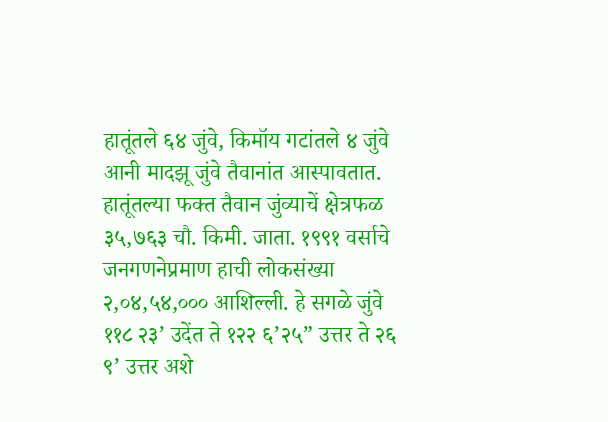हातूंतले ६४ जुंवे, किमॉय गटांतले ४ जुंवे आनी मादझू जुंवे तैवानांत आस्पावतात. हातूंतल्या फक्त तैवान जुंव्याचें क्षेत्रफळ ३५,७६३ चौ. किमी. जाता. १९९१ वर्साचे जनगणनेप्रमाण हाची लोकसंख्या २,०४,५४,००० आशिल्ली. हे सगळे जुंवे ११८ २३’ उदेंत ते १२२ ६’२५” उत्तर ते २६ ९’ उत्तर अशे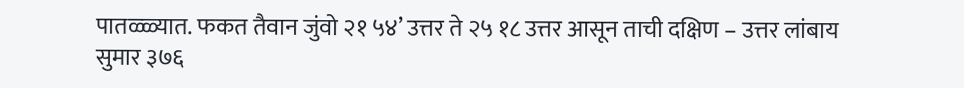पातळ्ळ्यात. फकत तैवान जुंवो २१ ५४’ उत्तर ते २५ १८ उत्तर आसून ताची दक्षिण – उत्तर लांबाय सुमार ३७६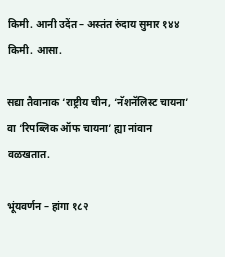किमी. आनी उदेंत – अस्तंत रुंदाय सुमार १४४ किमी. आसा.

सद्या तैवानाक ‘राष्ट्रीय चीन, ‘नॅशनॅलिस्ट चायना’ वा ‘रिपब्लिक ऑफ चायना’ ह्या नांवान वळखतात.

भूंयवर्णन – हांगा १८२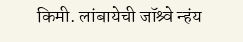किमी. लांबायेची जॉश्र्वे न्हंय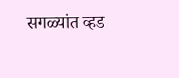सगळ्यांत व्हड